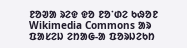ᱱᱚᱣᱟ ᱨᱮᱫ ᱫᱚ ᱱᱚᱸᱰᱮ ᱠᱷᱚᱱ Wikimedia Commons ᱟᱨ ᱯᱟᱥᱮᱡ ᱮᱴᱟᱜ-ᱟ ᱯᱚᱨᱡᱮᱠᱴ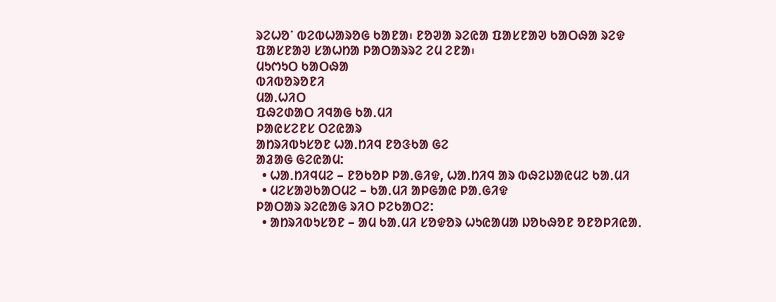ᱨᱮᱦᱚᱸ ᱵᱮᱵᱦᱟᱨᱚᱜ ᱠᱟᱱᱟ᱾ ᱱᱚᱣᱟ ᱨᱮᱭᱟ ᱯᱟᱥᱱᱟᱣ ᱠᱟᱛᱷᱟ ᱨᱮᱫ ᱯᱟᱥᱱᱟᱣ ᱥᱟᱦᱴᱟ ᱞᱟᱛᱟᱨᱨᱮ ᱮᱢ ᱮᱱᱟ᱾
ᱢᱩᱬᱩᱛ ᱠᱟᱛᱷᱟ
ᱵᱤᱵᱚᱨᱚᱱᱤ
ᱢᱟᱹᱦᱤᱛ
ᱯᱷᱮᱰᱟᱛ ᱤᱧᱟᱜ ᱠᱟᱹᱢᱤ
ᱞᱟᱭᱥᱮᱱᱥ ᱛᱮᱭᱟᱨ
ᱟᱴᱨᱤᱵᱩᱥᱚᱱ ᱦᱟᱹᱴᱤᱧ ᱱᱚᱝᱠᱟ ᱜᱮ
ᱟᱲᱟᱜ ᱜᱮᱭᱟᱢ:
  • ᱦᱟᱹᱴᱤᱧᱢᱮ – ᱱᱚᱠᱚᱞ ᱞᱟᱹᱜᱤᱫ, ᱦᱟᱹᱴᱤᱧ ᱟᱨ ᱵᱷᱮᱡᱟᱭᱢᱮ ᱠᱟᱹᱢᱤ
  • ᱢᱮᱥᱟᱣᱠᱟᱛᱢᱮ – ᱠᱟᱹᱢᱤ ᱟᱞᱜᱟᱭ ᱞᱟᱹᱜᱤᱫ
ᱞᱟᱛᱟᱨ ᱨᱮᱭᱟᱜ ᱨᱤᱛ ᱞᱮᱠᱟᱛᱮ:
  • ᱟᱴᱨᱤᱵᱩᱥᱚᱱ – ᱟᱢ ᱠᱟᱹᱢᱤ ᱥᱚᱫᱚᱨ ᱦᱩᱭᱟᱢᱟ ᱡᱚᱠᱷᱚᱱ ᱚᱱᱚᱞᱤᱭᱟᱹ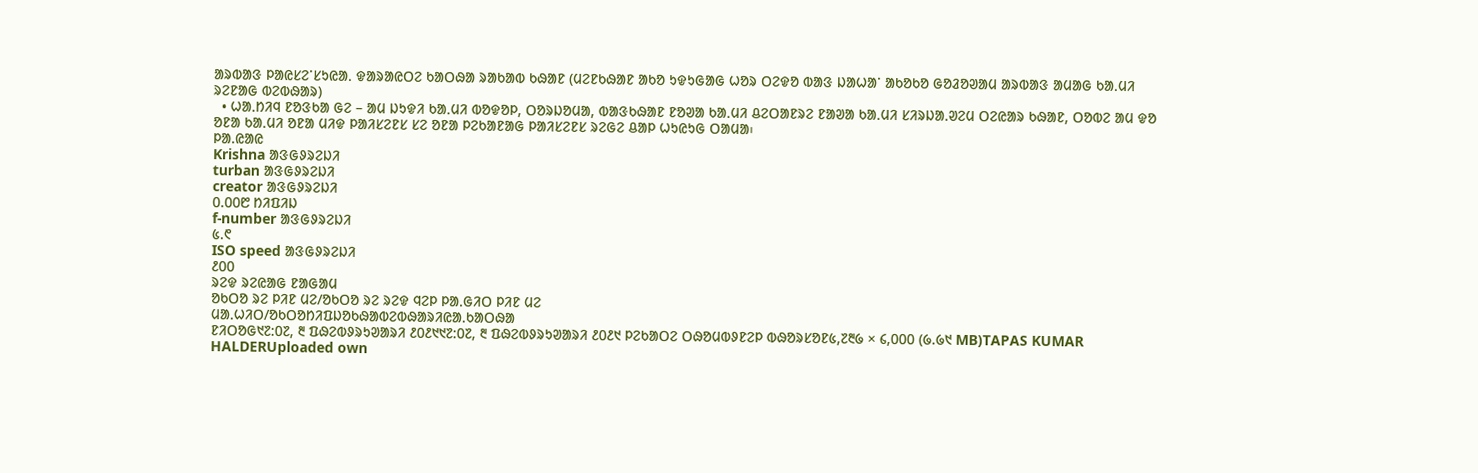ᱟᱨᱵᱟᱝ ᱞᱟᱭᱥᱮᱸᱥᱩᱭᱟᱹ ᱫᱟᱨᱟᱭᱛᱮ ᱠᱟᱛᱷᱟ ᱨᱟᱠᱟᱵ ᱠᱷᱟᱱ (ᱢᱮᱱᱠᱷᱟᱱ ᱟᱠᱚ ᱩᱫᱩᱜᱟᱜ ᱦᱚᱨ ᱛᱮᱫᱚ ᱵᱟᱝ ᱡᱟᱦᱟᱸ ᱟᱠᱚᱠᱚ ᱜᱚᱲᱚᱣᱟᱢ ᱟᱨᱵᱟᱝ ᱟᱢᱟᱜ ᱠᱟᱹᱢᱤ ᱨᱮᱱᱟᱜ ᱵᱮᱵᱷᱟᱨ)
  • ᱦᱟᱹᱴᱤᱧ ᱱᱚᱝᱠᱟ ᱜᱮ – ᱟᱢ ᱡᱩᱫᱤ ᱠᱟᱹᱢᱤ ᱵᱚᱫᱚᱞ, ᱛᱚᱨᱡᱚᱢᱟ, ᱵᱟᱝᱠᱷᱟᱱ ᱱᱚᱣᱟ ᱠᱟᱹᱢᱤ ᱪᱮᱛᱟᱱᱨᱮ ᱱᱟᱣᱟ ᱠᱟᱹᱢᱤ ᱥᱤᱨᱡᱟᱹᱣᱮᱢ ᱛᱮᱭᱟᱨ ᱠᱷᱟᱱ, ᱛᱚᱵᱮ ᱟᱢ ᱫᱚ ᱚᱱᱟ ᱠᱟᱹᱢᱤ ᱚᱱᱟ ᱢᱤᱫ ᱞᱟᱤᱥᱮᱱᱥ ᱥᱮ ᱚᱱᱟ ᱞᱮᱠᱟᱱᱟᱜ ᱞᱟᱤᱥᱮᱱᱥ ᱨᱮᱜᱮ ᱪᱟᱞ ᱦᱩᱭᱩᱜ ᱛᱟᱢᱟ᱾
ᱞᱟ.ᱭᱟᱭ
Krishna ᱟᱝᱜᱽᱨᱮᱡᱤ
turban ᱟᱝᱜᱽᱨᱮᱡᱤ
creator ᱟᱝᱜᱽᱨᱮᱡᱤ
᱐.᱐᱐᱘ ᱴᱤᱯᱤᱡ
f-number ᱟᱝᱜᱽᱨᱮᱡᱤ
᱕.᱖
ISO speed ᱟᱝᱜᱽᱨᱮᱡᱤ
᱒᱐᱐
ᱨᱮᱫ ᱨᱮᱭᱟᱜ ᱱᱟᱜᱟᱢ
ᱚᱠᱛᱚ ᱨᱮ ᱞᱤᱱ ᱢᱮ/ᱚᱠᱛᱚ ᱨᱮ ᱨᱮᱫ ᱧᱮᱞ ᱞᱟᱹᱜᱤᱛ ᱞᱤᱱ ᱢᱮ
ᱢᱟᱹᱦᱤᱛ/ᱚᱠᱛᱚᱴᱤᱯᱡᱚᱠᱷᱟᱵᱮᱵᱷᱟᱨᱤᱭᱟᱹᱠᱟᱛᱷᱟ
ᱱᱤᱛᱚᱜ᱑᱗:᱐᱗, ᱓ ᱯᱷᱮᱵᱽᱨᱩᱣᱟᱨᱤ ᱒᱐᱒᱑᱑᱗:᱐᱗, ᱓ ᱯᱷᱮᱵᱽᱨᱩᱣᱟᱨᱤ ᱒᱐᱒᱑ ᱞᱮᱠᱟᱛᱮ ᱛᱷᱚᱢᱵᱽᱱᱮᱞ ᱵᱷᱚᱨᱥᱚᱱ᱕,᱗᱓᱙ × ᱔,᱐᱐᱐ (᱙.᱙᱑ MB)TAPAS KUMAR HALDERUploaded own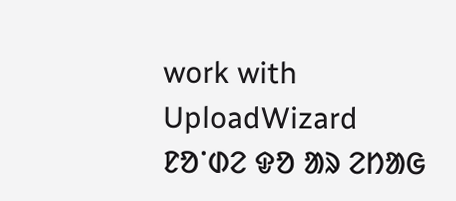work with UploadWizard
ᱱᱚᱸᱰᱮ ᱫᱚ ᱟᱨ ᱮᱴᱟᱜ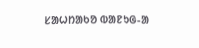ᱥᱟᱦᱴᱟᱠᱚ ᱵᱟᱱᱩᱜ-ᱟ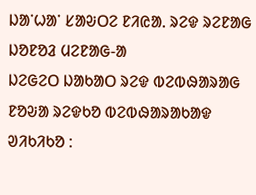ᱡᱟᱸᱦᱟᱸ ᱥᱟᱶᱛᱮ ᱱᱤᱭᱟᱹ ᱨᱮᱫ ᱨᱮᱱᱟᱜ ᱡᱚᱱᱚᱲ ᱢᱮᱱᱟᱜ-ᱟ
ᱡᱮᱜᱮᱛ ᱡᱟᱠᱟᱛ ᱨᱮᱫ ᱵᱮᱵᱷᱟᱨᱟᱜ
ᱱᱚᱶᱟ ᱨᱮᱫᱠᱚ ᱵᱮᱵᱷᱟᱨᱟᱠᱟᱫ ᱣᱤᱠᱤᱠᱚ :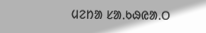ᱢᱮᱴᱟ ᱥᱟᱹᱠᱷᱭᱟᱹᱛ